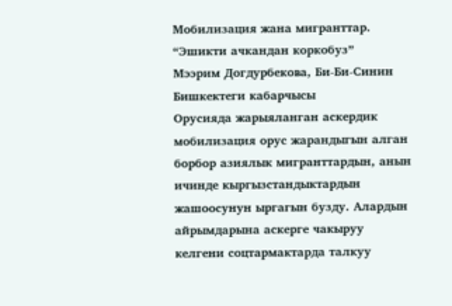Мобилизация жана мигранттар. “Эшикти ачкандан коркобуз”
Мээрим Догдурбекова, Би-Би-Синин Бишкектеги кабарчысы
Орусияда жарыяланган аскердик мобилизация орус жарандыгын алган борбор азиялык мигранттардын, анын ичинде кыргызстандыктардын жашоосунун ыргагын бузду. Алардын айрымдарына аскерге чакыруу келгени соцтармактарда талкуу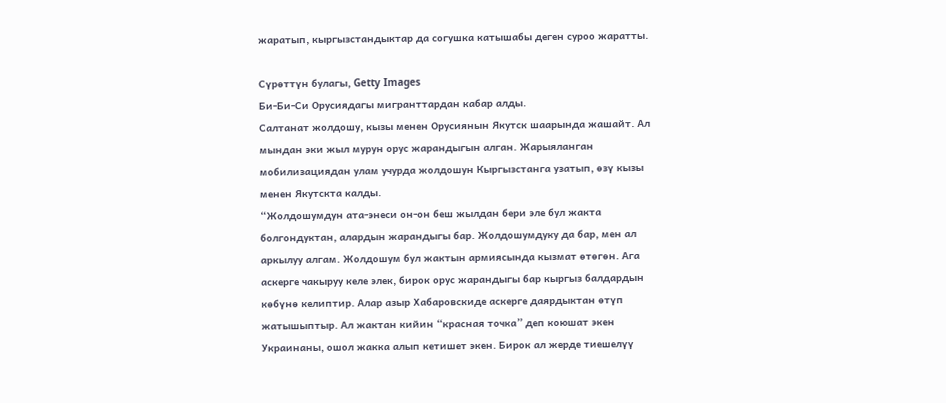жаратып, кыргызстандыктар да согушка катышабы деген суроо жаратты.

Сүрөттүн булагы, Getty Images
Би-Би-Си Орусиядагы мигранттардан кабар алды.
Салтанат жолдошу, кызы менен Орусиянын Якутск шаарында жашайт. Ал мындан эки жыл мурун орус жарандыгын алган. Жарыяланган мобилизациядан улам учурда жолдошун Кыргызстанга узатып, өзү кызы менен Якутскта калды.
“Жолдошумдун ата-энеси он-он беш жылдан бери эле бул жакта болгондуктан, алардын жарандыгы бар. Жолдошумдуку да бар, мен ал аркылуу алгам. Жолдошум бул жактын армиясында кызмат өтөгөн. Ага аскерге чакыруу келе элек, бирок орус жарандыгы бар кыргыз балдардын көбүнө келиптир. Алар азыр Хабаровскиде аскерге даярдыктан өтүп жатышыптыр. Ал жактан кийин “красная точка” деп коюшат экен Украинаны, ошол жакка алып кетишет экен. Бирок ал жерде тиешелүү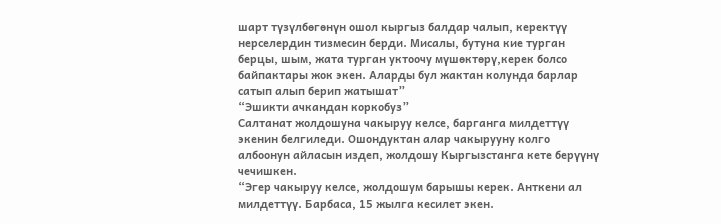шарт түзүлбөгөнүн ошол кыргыз балдар чалып, керектүү нерселердин тизмесин берди. Мисалы, бутуна кие турган берцы, шым, жата турган уктоочу мүшөктөрү,керек болсо байпактары жок экен. Аларды бул жактан колунда барлар сатып алып берип жатышат”
“Эшикти ачкандан коркобуз”
Салтанат жолдошуна чакыруу келсе, барганга милдеттүү экенин белгиледи. Ошондуктан алар чакырууну колго албоонун айласын издеп, жолдошу Кыргызстанга кете берүүнү чечишкен.
“Эгер чакыруу келсе, жолдошум барышы керек. Анткени ал милдеттүү. Барбаса, 15 жылга кесилет экен.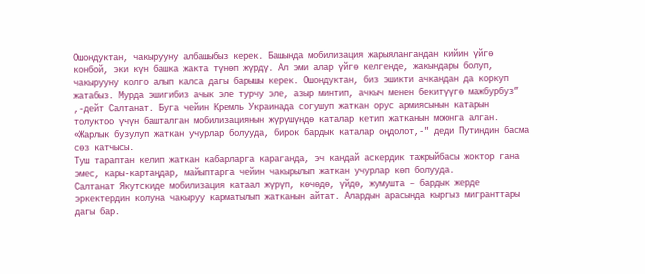Ошондуктан, чакырууну албашыбыз керек. Башында мобилизация жарыялангандан кийин үйгө конбой, эки күн башка жакта түнөп жүрдү. Ал эми алар үйгө келгенде, жакындары болуп, чакырууну колго алып калса дагы барышы керек. Ошондуктан, биз эшикти ачкандан да коркуп жатабыз. Мурда эшигибиз ачык эле турчу эле, азыр минтип, ачкыч менен бекитүүгө мажбурбуз” ,-дейт Салтанат. Буга чейин Кремль Украинада согушуп жаткан орус армиясынын катарын толуктоо үчүн башталган мобилизациянын жүрүшүндө каталар кетип жатканын моюнга алган.
«Жарлык бузулуп жаткан учурлар болууда, бирок бардык каталар оңдолот,-" деди Путиндин басма сөз катчысы.
Туш тараптан келип жаткан кабарларга караганда, эч кандай аскердик тажрыйбасы жоктор гана эмес, кары-картаңдар, майыптарга чейин чакырылып жаткан учурлар көп болууда.
Салтанат Якутскиде мобилизация катаал жүрүп, көчөдө, үйдө, жумушта – бардык жерде эркектердин колуна чакыруу карматылып жатканын айтат. Алардын арасында кыргыз мигранттары дагы бар.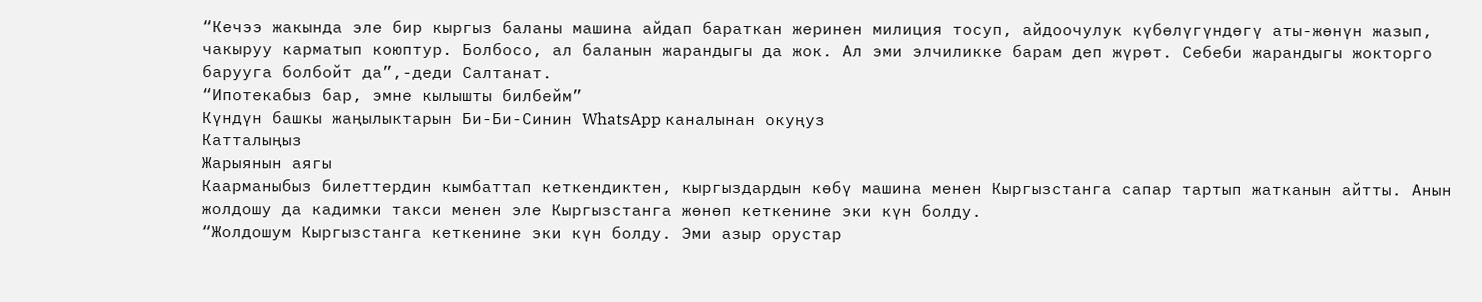“Кечээ жакында эле бир кыргыз баланы машина айдап бараткан жеринен милиция тосуп, айдоочулук күбөлүгүндөгү аты-жөнүн жазып, чакыруу карматып коюптур. Болбосо, ал баланын жарандыгы да жок. Ал эми элчиликке барам деп жүрөт. Себеби жарандыгы жокторго барууга болбойт да”,-деди Салтанат.
“Ипотекабыз бар, эмне кылышты билбейм”
Күндүн башкы жаңылыктарын Би-Би-Синин WhatsApp каналынан окуңуз
Катталыңыз
Жарыянын аягы
Каарманыбыз билеттердин кымбаттап кеткендиктен, кыргыздардын көбү машина менен Кыргызстанга сапар тартып жатканын айтты. Анын жолдошу да кадимки такси менен эле Кыргызстанга жөнөп кеткенине эки күн болду.
“Жолдошум Кыргызстанга кеткенине эки күн болду. Эми азыр орустар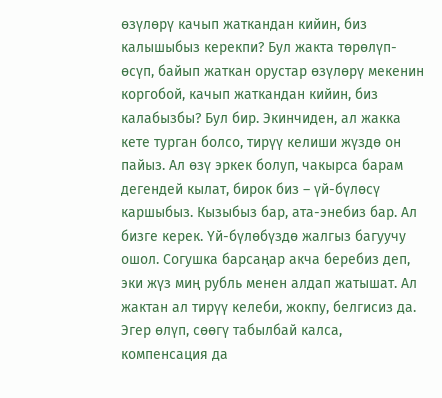өзүлөрү качып жаткандан кийин, биз калышыбыз керекпи? Бул жакта төрөлүп-өсүп, байып жаткан орустар өзүлөрү мекенин коргобой, качып жаткандан кийин, биз калабызбы? Бул бир. Экинчиден, ал жакка кете турган болсо, тирүү келиши жүздө он пайыз. Ал өзү эркек болуп, чакырса барам дегендей кылат, бирок биз – үй-бүлөсү каршыбыз. Кызыбыз бар, ата-энебиз бар. Ал бизге керек. Үй-бүлөбүздө жалгыз багуучу ошол. Согушка барсаңар акча беребиз деп, эки жүз миң рубль менен алдап жатышат. Ал жактан ал тирүү келеби, жокпу, белгисиз да. Эгер өлүп, сөөгү табылбай калса, компенсация да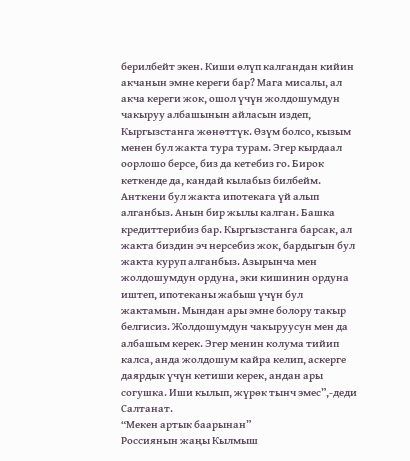берилбейт экен. Киши өлүп калгандан кийин акчанын эмне кереги бар? Мага мисалы, ал акча кереги жок, ошол үчүн жолдошумдун чакыруу албашынын айласын издеп, Кыргызстанга жөнөттүк. Өзүм болсо, кызым менен бул жакта тура турам. Эгер кырдаал оорлошо берсе, биз да кетебиз го. Бирок кеткенде да, кандай кылабыз билбейм. Анткени бул жакта ипотекага үй алып алганбыз. Анын бир жылы калган. Башка кредиттерибиз бар. Кыргызстанга барсак, ал жакта биздин эч нерсебиз жок, бардыгын бул жакта куруп алганбыз. Азырынча мен жолдошумдун ордуна, эки кишинин ордуна иштеп, ипотеканы жабыш үчүн бул жактамын. Мындан ары эмне болору такыр белгисиз. Жолдошумдун чакыруусун мен да албашым керек. Эгер менин колума тийип калса, анда жолдошум кайра келип, аскерге даярдык үчүн кетиши керек, андан ары согушка. Иши кылып, жүрөк тынч эмес”,-деди Салтанат.
“Мекен артык баарынан”
Россиянын жаңы Кылмыш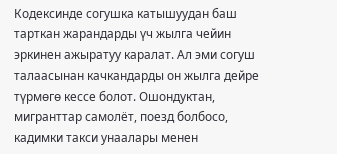Кодексинде согушка катышуудан баш тарткан жарандарды үч жылга чейин эркинен ажыратуу каралат. Ал эми согуш талаасынан качкандарды он жылга дейре түрмөгө кессе болот. Ошондуктан, мигранттар самолёт, поезд болбосо, кадимки такси унаалары менен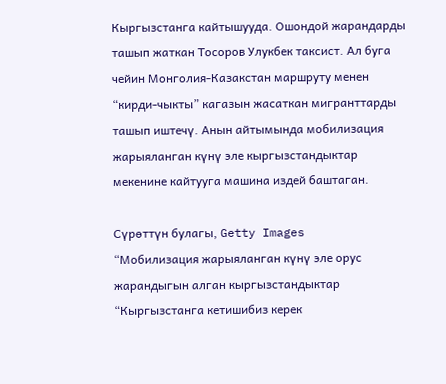Кыргызстанга кайтышууда. Ошондой жарандарды ташып жаткан Тосоров Улукбек таксист. Ал буга чейин Монголия-Казакстан маршруту менен “кирди-чыкты” кагазын жасаткан мигранттарды ташып иштечү. Анын айтымында мобилизация жарыяланган күнү эле кыргызстандыктар мекенине кайтууга машина издей баштаган.

Сүрөттүн булагы, Getty Images
“Мобилизация жарыяланган күнү эле орус жарандыгын алган кыргызстандыктар “Кыргызстанга кетишибиз керек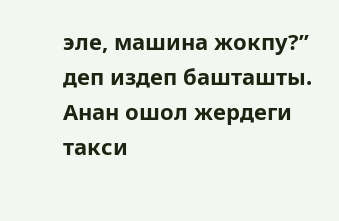эле, машина жокпу?” деп издеп башташты. Анан ошол жердеги такси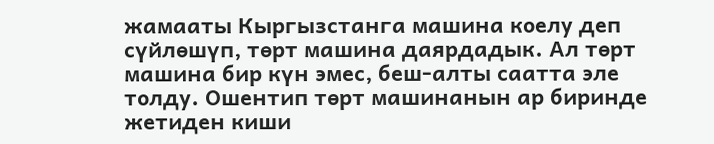жамааты Кыргызстанга машина коелу деп сүйлөшүп, төрт машина даярдадык. Ал төрт машина бир күн эмес, беш-алты саатта эле толду. Ошентип төрт машинанын ар биринде жетиден киши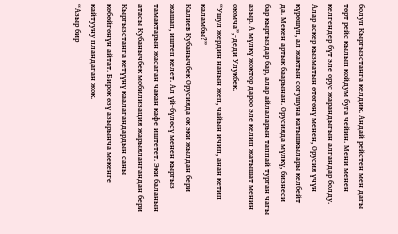болуп Кыргызстанга келдик. Андай рейстен мен дагы төрт рейс кылып койдум буга чейин. Мени менен келгендер бүт эле орус жарандыгын алгандар болду. Алар аскер кызматын өтөгөнү менен, Орусия үчүн күрөшүп, ал жактын согушуна катышкылары келбейт да. Мекен артык баарынан. Орусияда мүлкү, бизнеси бар кыргыздар бар, алар айлаларын таппай турган чагы азыр. А мүлкү жоктор дароо эле келип жатышат менин оюмча”,-деди Улукбек.
“Ушул жердин нанын жеп, чайын ичип, анан кетип каламбы?”
Калиев Кубанычбек Орусияда ок эки жылдан бери жашап, иштеп келет. Ал үй-бүлөсү менен кыргыз тамактарын жасаган чакан кафе иштетет. Эки баланын атасы Кубанычбек мобилизация жарыялангандан бери Кыргызстанга кетүүнү каалагандардын саны көбөйгөнүн айтат. Бирок өзү азырынча мекенге кайтууну пландаган жок.
“Азыр бир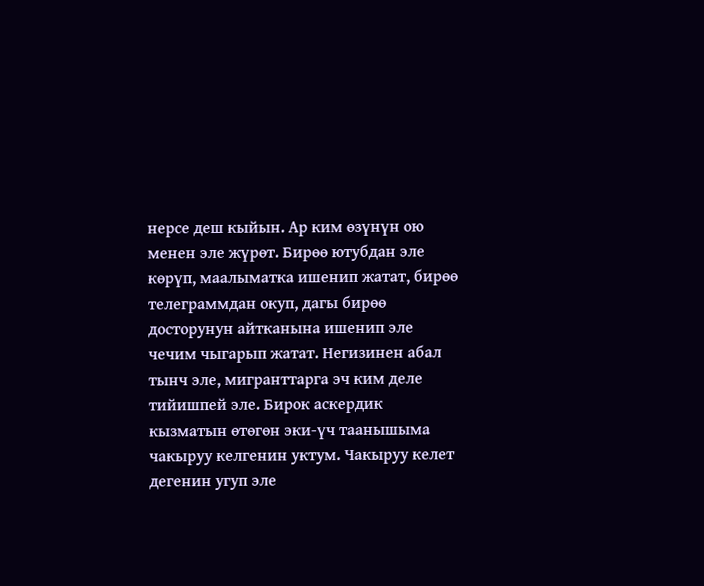нерсе деш кыйын. Ар ким өзүнүн ою менен эле жүрөт. Бирөө ютубдан эле көрүп, маалыматка ишенип жатат, бирөө телеграммдан окуп, дагы бирөө досторунун айтканына ишенип эле чечим чыгарып жатат. Негизинен абал тынч эле, мигранттарга эч ким деле тийишпей эле. Бирок аскердик кызматын өтөгөн эки-үч таанышыма чакыруу келгенин уктум. Чакыруу келет дегенин угуп эле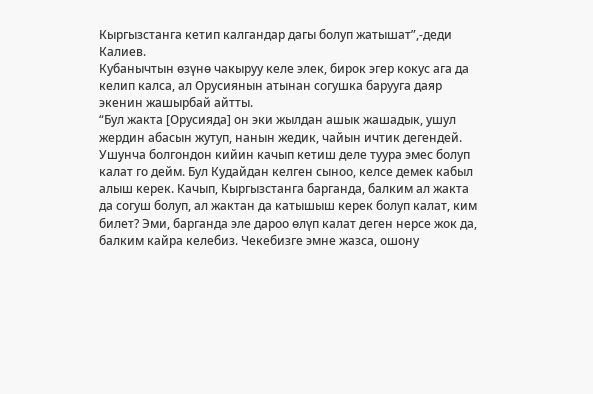Кыргызстанга кетип калгандар дагы болуп жатышат”,-деди Калиев.
Кубанычтын өзүнө чакыруу келе элек, бирок эгер кокус ага да келип калса, ал Орусиянын атынан согушка барууга даяр экенин жашырбай айтты.
“Бул жакта [Орусияда] он эки жылдан ашык жашадык, ушул жердин абасын жутуп, нанын жедик, чайын ичтик дегендей. Ушунча болгондон кийин качып кетиш деле туура эмес болуп калат го дейм. Бул Кудайдан келген сыноо, келсе демек кабыл алыш керек. Качып, Кыргызстанга барганда, балким ал жакта да согуш болуп, ал жактан да катышыш керек болуп калат, ким билет? Эми, барганда эле дароо өлүп калат деген нерсе жок да, балким кайра келебиз. Чекебизге эмне жазса, ошону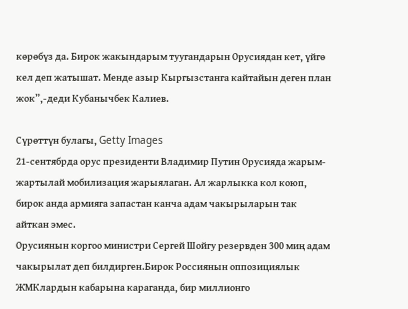көрөбүз да. Бирок жакындарым туугандарын Орусиядан кет, үйгө кел деп жатышат. Менде азыр Кыргызстанга кайтайын деген план жок”,-деди Кубанычбек Калиев.

Сүрөттүн булагы, Getty Images
21-сентябрда орус президенти Владимир Путин Орусияда жарым-жартылай мобилизация жарыялаган. Ал жарлыкка кол коюп, бирок анда армияга запастан канча адам чакырыларын так айткан эмес.
Орусиянын коргоо министри Сергей Шойгу резервден 300 миң адам чакырылат деп билдирген.Бирок Россиянын оппозициялык ЖМКлардын кабарына караганда, бир миллионго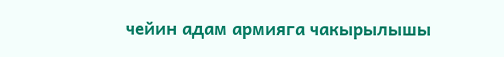чейин адам армияга чакырылышы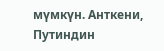мүмкүн. Анткени, Путиндин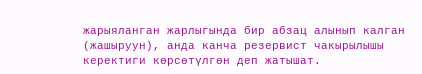жарыяланган жарлыгында бир абзац алынып калган (жашыруун), анда канча резервист чакырылышы керектиги көрсөтүлгөн деп жатышат.